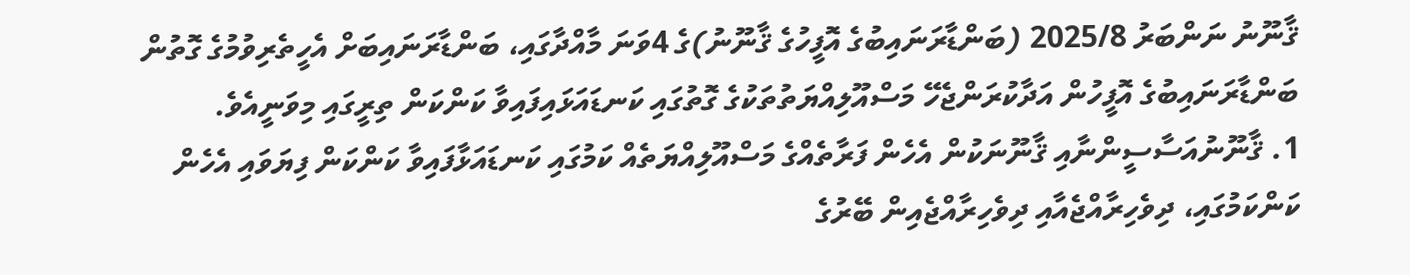ޤާނޫނު ނަންބަރު 2025/8 (ބަންޑާރަނައިބުގެ އޮފީހުގެ ޤާނޫނު)ގެ 4ވަނަ މާއްދާގައި، ބަންޑާރަނައިބަށް އެހީތެރިވުމުގެ ގޮތުން ބަންޑާރަނައިބުގެ އޮފީހުން އަދާކުރަންޖެހޭ މަސްއޫލިއްޔަތުތަކުގެ ގޮތުގައި ކަނޑައަޅައިފައިވާ ކަންކަން ތިރީގައި މިވަނީއެވެ.
1. ޤާނޫނުއަސާސީންނާއި ޤާނޫނަކުން އެހެން ފަރާތެއްގެ މަސްއޫލިއްޔަތެއް ކަމުގައި ކަނޑައަޅާފައިވާ ކަންކަން ފިޔަވައި އެހެން ކަންކަމުގައި، ދިވެހިރާއްޖެއާއި ދިވެހިރާއްޖެއިން ބޭރުގެ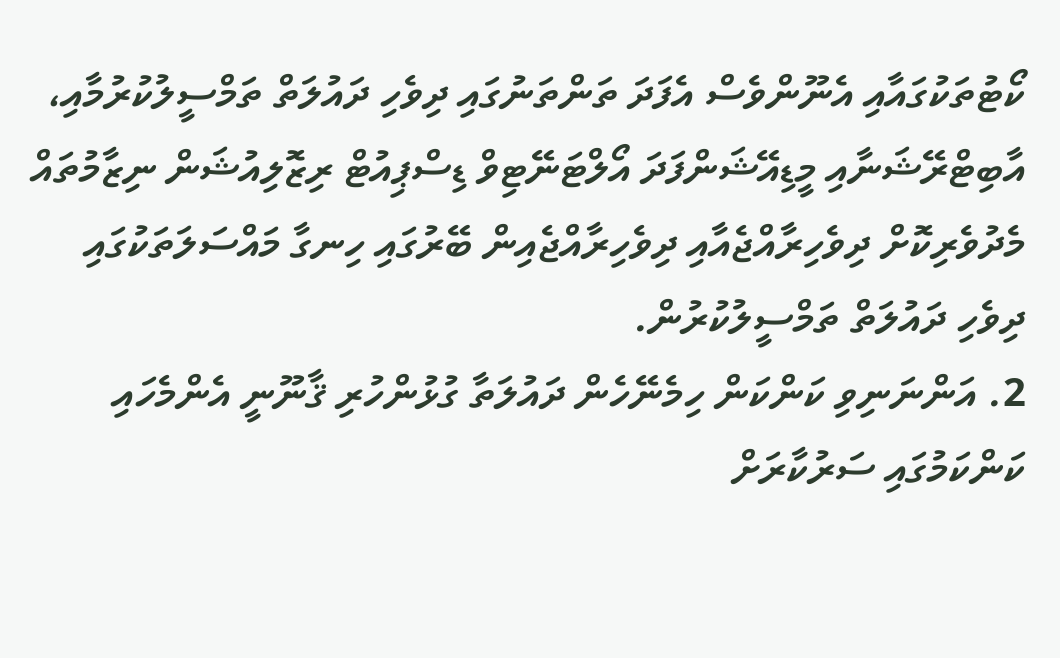ކޯޓުތަކުގައާއި އެނޫންވެސް އެފަދަ ތަންތަނުގައި ދިވެހި ދައުލަތް ތަމްސީލުކުރުމާއި، އާބިޓްރޭޝަނާއި މީޑިއޭޝަންފަދަ އޯލްޓަނޭޓިވް ޑިސްޕިއުޓް ރިޒޮލިއުޝަން ނިޒާމުތައް މެދުވެރިކޮށް ދިވެހިރާއްޖެއާއި ދިވެހިރާއްޖެއިން ބޭރުގައި ހިނގާ މައްސަލަތަކުގައި ދިވެހި ދައުލަތް ތަމްސީލުކުރުން.
2. އަންނަނިވި ކަންކަން ހިމެނޭހެން ދައުލަތާ ގުޅުންހުރި ޤާނޫނީ އެންމެހައި ކަންކަމުގައި ސަރުކާރަށް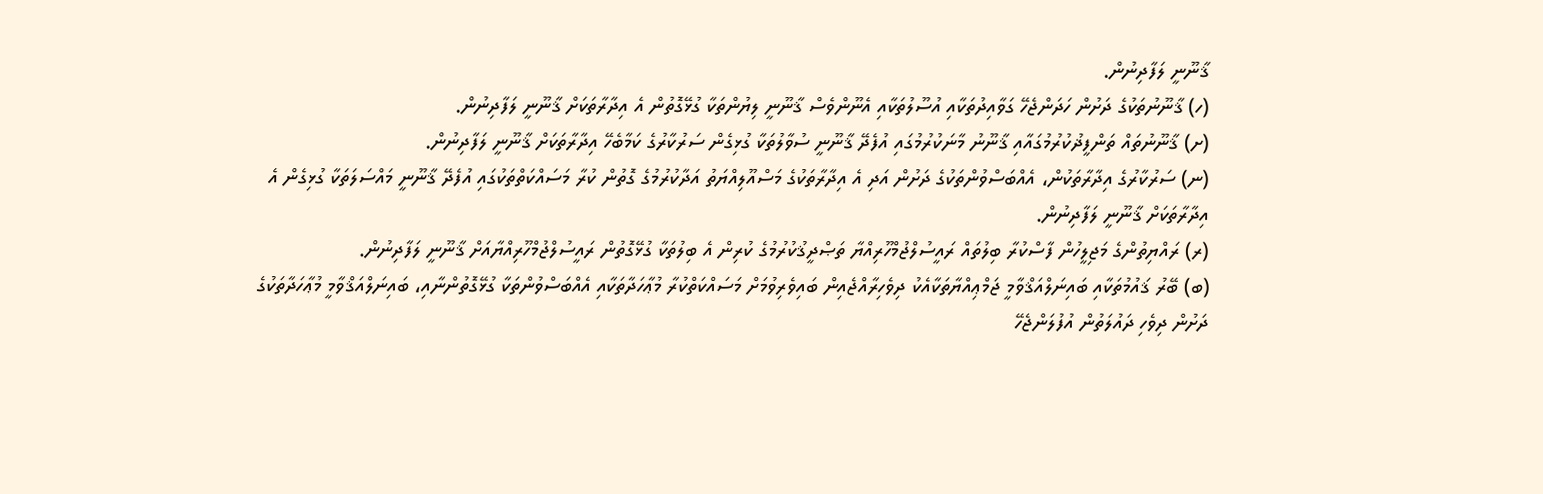ޤާނޫނީ ލަފާދިނުން.
(ހ) ޤާނޫނުތަކުގެ ދަށުން ހަދަންޖެހޭ ގަވާއިދުތަކާއި އުސޫލުތަކާއި އެނޫންވެސް ޤާނޫނީ ލިޔުންތަކާ ގުޅޭގޮތުން އެ އިދާރާތަކަށް ޤާނޫނީ ލަފާދިނުން.
(ށ) ޤާނޫނުތައް ތަންފީޛުކުރުމުގައާއި ޤާނޫނު މާނަކުރުމުގައި އުފެދޭ ޤާނޫނީ ސުވާލުތަކާ ގުޅިގެން ސަރުކާރުގެ ކަމާބެހޭ އިދާރާތަކަށް ޤާނޫނީ ލަފާދިނުން.
(ނ) ސަރުކާރުގެ އިދާރާތަކުން، އެއްބަސްވުންތަކުގެ ދަށުން އަދި އެ އިދާރާތަކުގެ މަސްއޫލިއްޔަތު އަދާކުރުމުގެ ގޮތުން ކުރާ މަސައްކަތްތަކުގައި އުފެދޭ ޤާނޫނީ މައްސަލަތަކާ ގުޅިގެން އެ އިދާރާތަކަށް ޤާނޫނީ ލަފާދިނުން.
(ރ) ރައްޔިތުންގެ މަޖިލީހުން ފާސްކުރާ ބިލުތައް ރައީސުލްޖުމްހޫރިއްޔާ ތަޞްދީޤުކުރުމުގެ ކުރިން އެ ބިލުތަކާ ގުޅޭގޮތުން ރައީސުލްޖުމްހޫރިއްޔާއަށް ޤާނޫނީ ލަފާދިނުން.
(ބ) ބޭރު ޤައުމުތަކާއި ބައިނަލްއަޤްވާމީ ޖަމްޢިއްޔާތަކާއެކު ދިވެހިރާއްޖެއިން ބައިވެރިވުމަށް މަސައްކަތްކުރާ މުޢާހަދާތަކާއި އެއްބަސްވުންތަކާ ގުޅޭގޮތުންނާއި، ބައިނަލްއަޤްވާމީ މުޢާހަދާތަކުގެ ދަށުން ދިވެހި ދައުލަތުން އުފުލަންޖެހޭ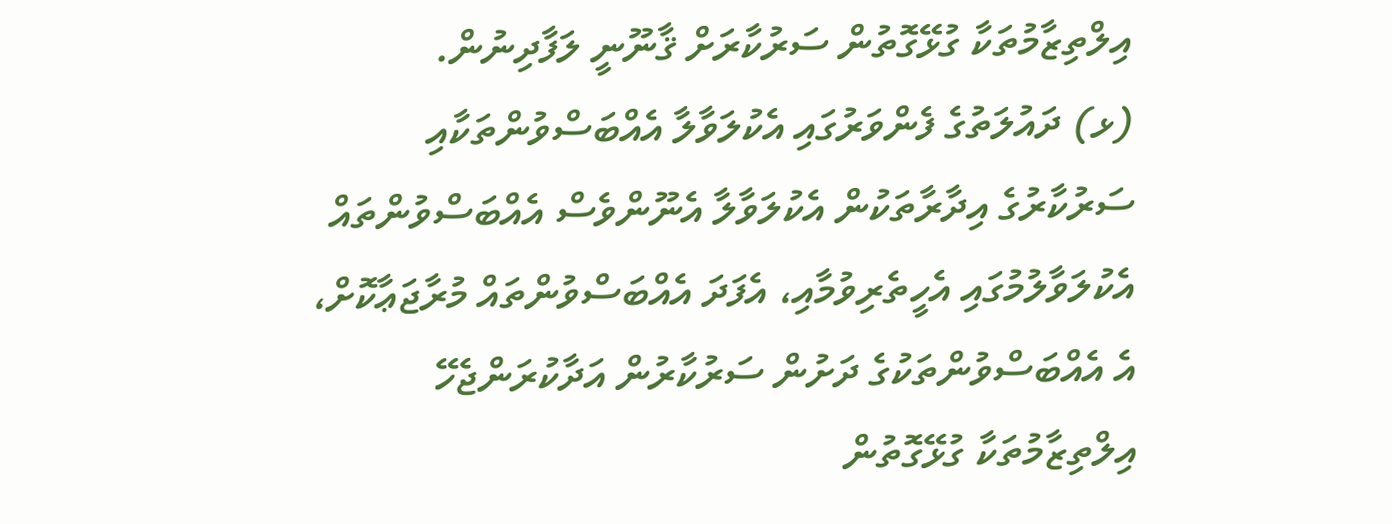އިލްތިޒާމުތަކާ ގުޅޭގޮތުން ސަރުކާރަށް ޤާނޫނީ ލަފާދިނުން.
(ޅ) ދައުލަތުގެ ފެންވަރުގައި އެކުލަވާލާ އެއްބަސްވުންތަކާއި ސަރުކާރުގެ އިދާރާތަކުން އެކުލަވާލާ އެނޫންވެސް އެއްބަސްވުންތައް އެކުލަވާލުމުގައި އެހީތެރިވުމާއި، އެފަދަ އެއްބަސްވުންތައް މުރާޖަޢާކޮށް، އެ އެއްބަސްވުންތަކުގެ ދަށުން ސަރުކާރުން އަދާކުރަންޖެހޭ އިލްތިޒާމުތަކާ ގުޅޭގޮތުން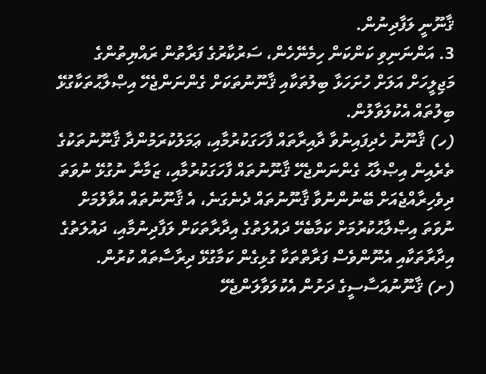ޤާނޫނީ ލަފާދިނުން.
3. އަންނަނިވި ކަންކަން ހިމެނޭހެން، ސަރުކާރުގެ ފަރާތުން ރައްޔިތުންގެ މަޖިލީހަށް އަލަށް ހުށަހަޅާ ބިލުތަކާއި ޤާނޫނުތަކަށް ގެންނަންޖެހޭ އިޞްލާޙުތަކާގުޅޭ ބިލުތައް އެކުލަވާލުން.
(ހ) ޤާނޫނު ހެދިފައިނުވާ ދާއިރާތައް ފާހަގަކުރުމާއި، ޢަމަލުކުރަމުންދާ ޤާނޫނުތަކުގެ ތެރެއިން އިޞްލާޙު ގެންނަންޖެހޭ ޤާނޫނުތައް ފާހަގަކުރުމާއި، ޒަމާނާ ނުގުޅޭ ނުވަތަ ދިވެހިރާއްޖެއަށް ބޭނުންނުވާ ޤާނޫނުތައް ދެނެގަނެ، އެ ޤާނޫނުތައް އުވާލުމަށް ނުވަތަ އިޞްލާޙުކުރުމަށް ކަމާބެހޭ ދައުލަތުގެ އިދާރާތަކަށް ލަފާދިނުމާއި، ދައުލަތުގެ އިދާރާތަކާއި އެނޫންވެސް ފަރާތްތަކާ ގުޅިގެން ކަމާގުޅޭ ދިރާސާތައް ކުރުން.
(ށ) ޤާނޫނުއަސާސީގެ ދަށުން އެކުލަވާލަންޖެހޭ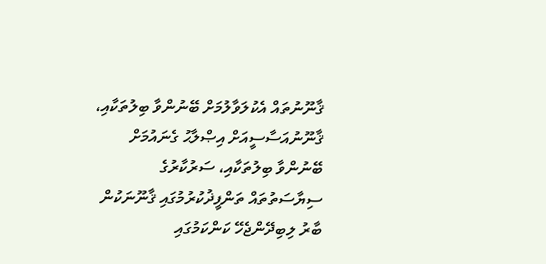ޤާނޫނުތައް އެކުލަވާލުމަށް ބޭނުންވާ ބިލުތަކާއި، ޤާނޫނުއަސާސީއަށް އިޞްލާޙު ގެނައުމަށް ބޭނުންވާ ބިލުތަކާއި، ސަރުކާރުގެ ސިޔާސަތުތައް ތަންފީޛުކުރުމުގައި ޤާނޫނަކުން ބާރު ލިބިދޭންޖެހޭ ކަންކަމުގައި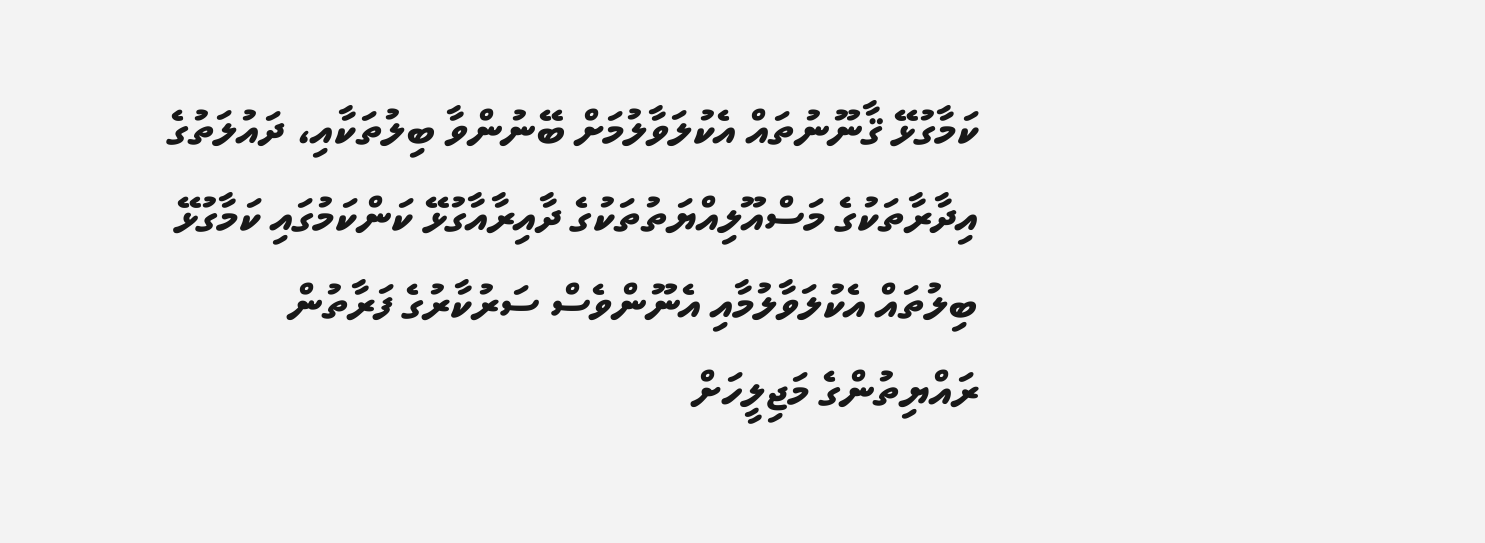ކަމާގުޅޭ ޤާނޫނުތައް އެކުލަވާލުމަށް ބޭނުންވާ ބިލުތަކާއި، ދައުލަތުގެ އިދާރާތަކުގެ މަސްއޫލިއްޔަތުތަކުގެ ދާއިރާއާގުޅޭ ކަންކަމުގައި ކަމާގުޅޭ ބިލުތައް އެކުލަވާލުމާއި އެނޫންވެސް ސަރުކާރުގެ ފަރާތުން ރައްޔިތުންގެ މަޖިލީހަށް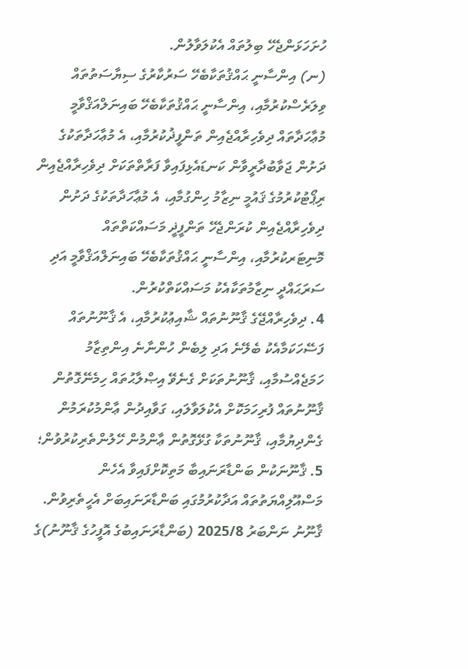ހުށަހަޅަންޖެހޭ ބިލުތައް އެކުލަވާލުން.
(ނ) އިންސާނީ ޙައްޤުތަކާބެހޭ ސަރުކާރުގެ ސިޔާސަތުތައް ވިލަރެސްކުރުމާއި، އިންސާނީ ޙައްޤުތަކާބެހޭ ބައިނަލްއަޤްވާމީ މުޢާހަދާތައް ދިވެހިރާއްޖެއިން ތަންފީޛުކުރުމާއި، އެ މުޢާހަދާތަކުގެ ދަށުން ޖަވާބުދާރީވާން ކަނޑައެޅިފައިވާ ފަރާތްތަކަށް ދިވެހިރާއްޖެއިން ރިޕޯޓުކުރުމުގެ ޤައުމީ ނިޒާމު ހިންގުމާއި، އެ މުޢާހަދާތަކުގެ ދަށުން ދިވެހިރާއްޖެއިން ކުރަންޖެހޭ ތަންފީޛީ މަސައްކަތްތައް މޮނިޓަރކުރުމާއި، އިންސާނީ ޙައްޤުތަކާބެހޭ ބައިނަލްއަޤްވާމީ އަދި ސަރަޙައްދީ ނިޒާމުތަކާއެކު މަސައްކަތްކުރުން.
4. ދިވެހިރާއްޖޭގެ ޤާނޫނުތައް ޝާއިޢުކުރުމާއި، އެ ޤާނޫނުތައް ފަސޭހަކަމާއެކު ބެލޭނެ އަދި ލިބެން ހުންނާނެ އިންތިޒާމު ހަމަޖެއްސުމާއި، ޤާނޫނުތަކަށް ގެނެވޭ އިޞްލާޙުތައް ހިމެނޭގޮތުން ޤާނޫނުތައް ފުރިހަމަކޮށް އެކުލަވާލައި، ގަވާއިދުން ޢާންމުކުރަމުން ގެންދިޔުމާއި، ޤާނޫނުތަކާ ގުޅޭގޮތުން ޢާންމުން ހޭލުންތެރިކުރުވުން؛
5. ޤާނޫނަކުން ބަންޑާރަނައިބާ މަތިކޮށްފައިވާ އެހެން މަސްއޫލިއްޔަތުތައް އަދާކުރުމުގައި ބަންޑާރަނައިބަށް އެހީތެރިވުން.
ޤާނޫނު ނަންބަރު 2025/8 (ބަންޑާރަނައިބުގެ އޮފީހުގެ ޤާނޫނު)ގެ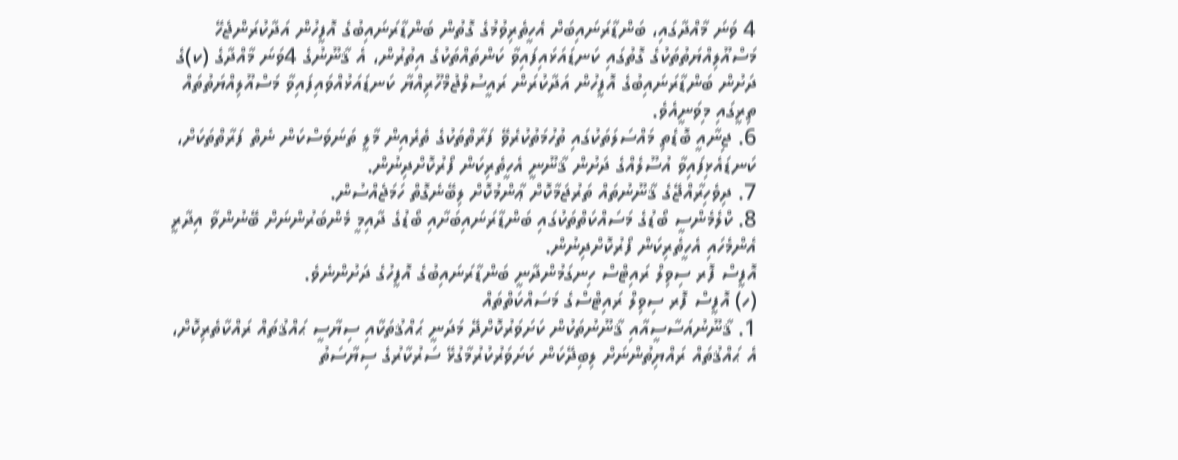4 ވަނަ މާއްދާގައި، ބަންޑާރަނައިބަށް އެހީތެރިވުމުގެ ގޮތުން ބަންޑާރަނައިބުގެ އޮފީހުން އަދާކުރަންޖެހޭ މަސްއޫލިއްޔަތުތަކުގެ ގޮތުގައި ކަނޑައަޅައިފައިވާ ކަންތައްތަކުގެ އިތުރުން، އެ ޤާނޫނުގެ 4ވަނަ މާއްދާގެ (ކ)ގެ ދަށުން ބަންޑާރަނައިބުގެ އޮފީހުން އަދާކުރަން ރައީސުލްޖުމްހޫރިއްޔާ ކަނޑައަޅުއްވައިފައިވާ މަސްއޫލިއްޔަތުތައް ތިރީގައި މިވަނީއެވެ.
6. ޖިނާއީ ބޮޑެތި މައްސަލަތަކުގައި ތުހުމަތުކުރެވޭ ފަރާތްތަކުގެ ތެރެއިން މާލީ ތަނަވަސްކަން ނެތް ފަރާތްތަކަށް، ކަނޑައެޅިފައިވާ އުސޫލެއްގެ ދަށުން ޤާނޫނީ އެހީތެރިކަން ފޯރުކޮށްދިނުން.
7. ދިވެހިރާއްޖޭގެ ޤާނޫނުތައް ތަރުޖަމާކޮށް ޢާންމުކޮށް ލިބޭނެގޮތް ހަމަޖެއްސުން.
8. ކްލެމެންސީ ބޯޑުގެ މަސައްކަތްތަކުގައި ބަންޑާރަނައިބަށާއި ބޯޑުގެ ދާއިމީ މެންބަރުންނަށް ބޭނުންވާ އިދާރީ އެންމެހައި އެހީތެރިކަން ފޯރުކޮށްދިނުން.
އޮފީސް ފޮރ ސިވިލް ރައިޓްސް ހިނގަމުންދާނީ ބަންޑާރަނައިބުގެ އޮފީހުގެ ދަށުންނެވެ.
(ހ) އޮފީސް ފޮރ ސިވިލް ރައިޓްސްގެ މަސައްކަތްތައް
1. ޤާނޫނުއަސާސީއާއި ޤާނޫނުތަކުން ކަށަވަރުކޮށްދޭ މަދަނީ ޙައްޤުތަކާއި ސިޔާސީ ޙައްޤުތައް ރައްކާތެރިކޮށް،
އެ ޙައްޤުތައް ރައްޔިތުންނަށް ލިބިދޭކަން ކަށަވަރުކުރުމާގުޅޭ ސަރުކާރުގެ ސިޔާސަތު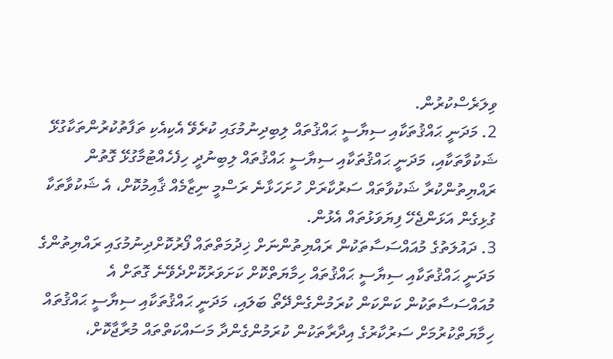ވިލަރެސްކުރުން.
2. މަދަނީ ޙައްޤުތަކާއި ސިޔާސީ ޙައްޤުތައް ލިބިދިނުމުގައި ކުރެވޭ އެކިއެކި ތަފާތުކުރުންތަކާގުޅޭ ޝަކުވާތަކާއި، މަދަނީ ޙައްޤުތަކާއި ސިޔާސީ ޙައްޤުތައް ލިބިނުދީ ހިފެހެއްޓުމާގުޅޭ ގޮތުން ރައްޔިތުންކުރާ ޝަކުވާތައް ސަރުކާރަށް ހުށަހަޅާނެ ރަސްމީ ނިޒާމެއް ޤާއިމުކޮށް، އެ ޝަކުވާތަކާ ގުޅިގެން އަޅަންޖެހޭ ފިޔަވަޅުތައް އެޅުން.
3. ދައުލަތުގެ މުއައްސަސާތަކުން ރައްޔިތުންނަށް ޚިދުމަތްތައް ފޯރުކޮށްދިނުމުގައި ރައްޔިތުންގެ މަދަނީ ޙައްޤުތަކާއި ސިޔާސީ ޙައްޤުތައް ހިމާޔަތްކޮށް ކަށަވަރުކޮށްދެވޭނެ ގޮތަށް އެ މުއައްސަސާތަކުން ކަންކަން ކުރަމުންގެންދޭތޯ ބަލައި، މަދަނީ ޙައްޤުތަކާއި ސިޔާސީ ޙައްޤުތައް ހިމާޔަތްކުރުމަށް ސަރުކާރުގެ އިދާރާތަކުން ކުރަމުންގެންދާ މަސައްކަތްތައް މުރާޖާކޮށް،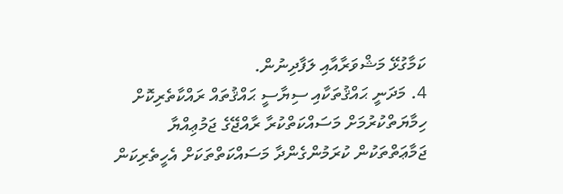ކަމާގުޅޭ މަޝްވަރާއާއި ލަފާދިނުން.
4. މަދަނީ ޙައްޤުތަކާއި ސިޔާސީ ޙައްޤުތައް ރައްކާތެރިކޮށް ހިމާޔަތްކުރުމަށް މަސައްކަތްކުރާ ރާއްޖޭގެ ޖަމުޢިއްޔާ ޖަމާޢަތްތަކުން ކުރަމުންގެންދާ މަސައްކަތްތަކަށް އެހީތެރިކަން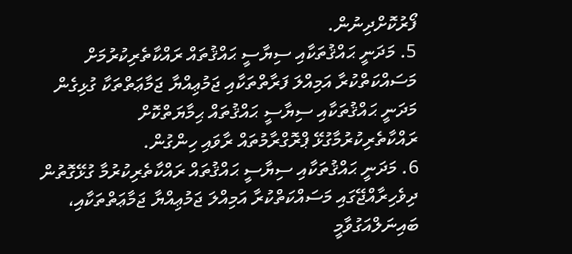ފޯރުކޮށްދިނުން.
5. މަދަނީ ޙައްޤުތަކާއި ސިޔާސީ ޙައްޤުތައް ރައްކާތެރިކުރުމަށް މަސައްކަތްކުރާ އަމިއްލަ ފަރާތްތަކާއި ޖަމުޢިއްޔާ ޖަމާޢަތްތަކާ ގުޅިގެން މަދަނީ ޙައްޤުތަކާއި ސިޔާސީ ޙައްޤުތައް ޙިމާޔަތްކޮށް ރައްކާތެރިކުރުމާގުޅޭ ޕްރޮގްރާމުތައް ރާވައި ހިންގުން.
6. މަދަނީ ޙައްޤުތަކާއި ސިޔާސީ ޙައްޤުތައް ރައްކާތެރިކުރުމާ ގުޅޭގޮތުން ދިވެހިރާއްޖޭގައި މަސައްކަތްކުރާ އަމިއްލަ ޖަމުޢިއްޔާ ޖަމާޢަތްތަކާއި، ބައިނަލްއަގުވާމީ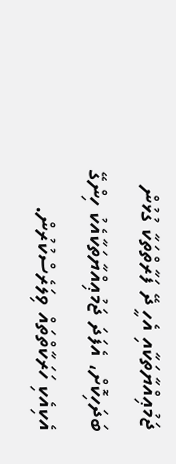ޖަމުޢިއްޔާތަކާއި އެހީ ދޭ ފަރާތްތަކާ ގުޅުން ބަދަހިކޮށް، އެފަދަ ޖަމުޢިއްޔާތަކާއެކު ހިންގޭ އެކިއެކި ހަރަކާތްތައް ވިލަރެސްކުރުން.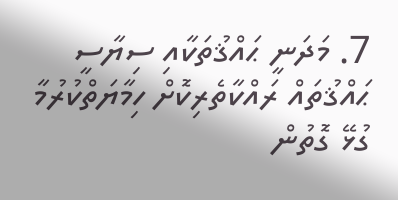7. މަދަނީ ޙައްޤުތަކާއި ސިޔާސީ ޙައްޤުތައް ރައްކާތެރިކޮށް ހިމާޔަތްކުރުމާ ގުޅޭ ގޮތުން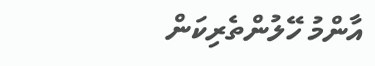އާންމު ހޭލުންތެރިކަން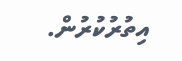އިތުރުކުރުން.